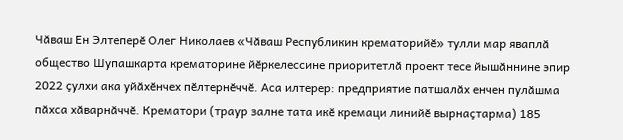Чӑваш Ен Элтеперӗ Олег Николаев «Чӑваш Республикин крематорийӗ» тулли мар яваплӑ общество Шупашкарта крематорине йӗркелессине приоритетлӑ проект тесе йышӑннине эпир 2022 ҫулхи ака уйӑхӗнчех пӗлтернӗччӗ. Аса илтерер: предприятие патшалӑх енчен пулӑшма пӑхса хӑварнӑччӗ. Крематори (траур залне тата икӗ кремаци линийӗ вырнаҫтарма) 185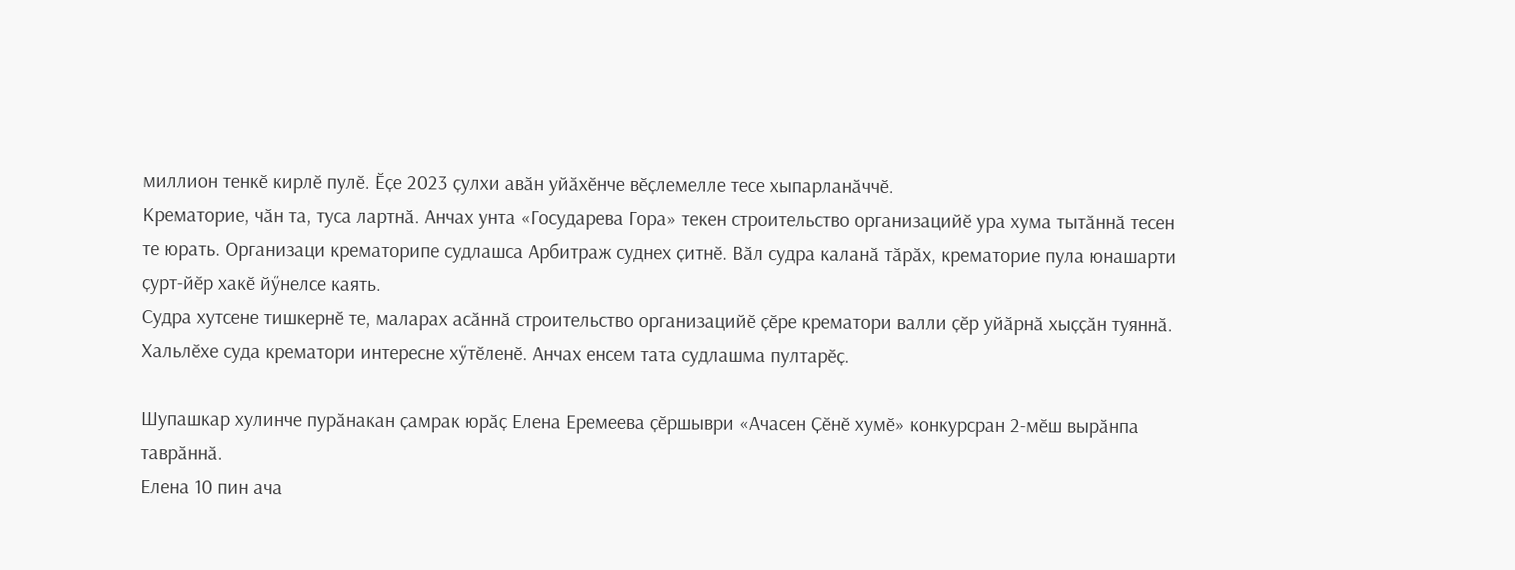миллион тенкӗ кирлӗ пулӗ. Ӗҫе 2023 ҫулхи авӑн уйӑхӗнче вӗҫлемелле тесе хыпарланӑччӗ.
Крематорие, чӑн та, туса лартнӑ. Анчах унта «Государева Гора» текен строительство организацийӗ ура хума тытӑннӑ тесен те юрать. Организаци крематорипе судлашса Арбитраж суднех ҫитнӗ. Вӑл судра каланӑ тӑрӑх, крематорие пула юнашарти ҫурт-йӗр хакӗ йӳнелсе каять.
Судра хутсене тишкернӗ те, маларах асӑннӑ строительство организацийӗ ҫӗре крематори валли ҫӗр уйӑрнӑ хыҫҫӑн туяннӑ. Хальлӗхе суда крематори интересне хӳтӗленӗ. Анчах енсем тата судлашма пултарӗҫ.

Шупашкар хулинче пурӑнакан ҫамрак юрӑҫ Елена Еремеева ҫӗршыври «Ачасен Ҫӗнӗ хумӗ» конкурсран 2-мӗш вырӑнпа таврӑннӑ.
Елена 10 пин ача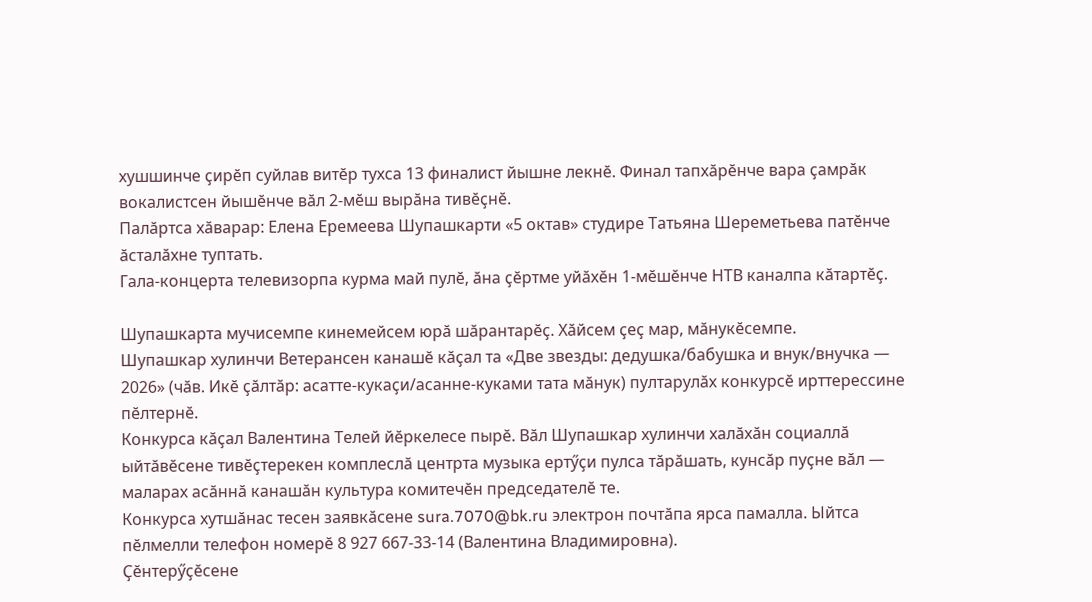хушшинче ҫирӗп суйлав витӗр тухса 13 финалист йышне лекнӗ. Финал тапхӑрӗнче вара ҫамрӑк вокалистсен йышӗнче вӑл 2-мӗш вырӑна тивӗҫнӗ.
Палӑртса хӑварар: Елена Еремеева Шупашкарти «5 октав» студире Татьяна Шереметьева патӗнче ӑсталӑхне туптать.
Гала-концерта телевизорпа курма май пулӗ, ӑна ҫӗртме уйӑхӗн 1-мӗшӗнче НТВ каналпа кӑтартӗҫ.

Шупашкарта мучисемпе кинемейсем юрӑ шӑрантарӗҫ. Хӑйсем ҫеҫ мар, мӑнукӗсемпе.
Шупашкар хулинчи Ветерансен канашӗ кӑҫал та «Две звезды: дедушка/бабушка и внук/внучка — 2026» (чӑв. Икӗ ҫӑлтӑр: асатте-кукаҫи/асанне-куками тата мӑнук) пултарулӑх конкурсӗ ирттерессине пӗлтернӗ.
Конкурса кӑҫал Валентина Телей йӗркелесе пырӗ. Вӑл Шупашкар хулинчи халӑхӑн социаллӑ ыйтӑвӗсене тивӗҫтерекен комплеслӑ центрта музыка ертӳҫи пулса тӑрӑшать, кунсӑр пуҫне вӑл — маларах асӑннӑ канашӑн культура комитечӗн председателӗ те.
Конкурса хутшӑнас тесен заявкӑсене sura.7070@bk.ru электрон почтӑпа ярса памалла. Ыйтса пӗлмелли телефон номерӗ 8 927 667‑33‑14 (Валентина Владимировна).
Ҫӗнтерӳҫӗсене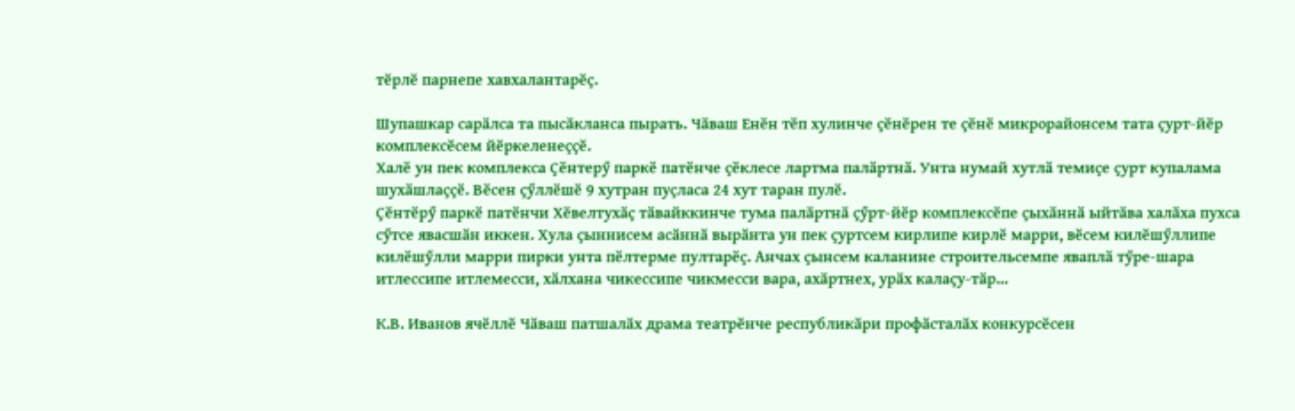тӗрлӗ парнепе хавхалантарӗҫ.

Шупашкар сарӑлса та пысӑкланса пырать. Чӑваш Енӗн тӗп хулинче ҫӗнӗрен те ҫӗнӗ микрорайонсем тата ҫурт-йӗр комплексӗсем йӗркеленеҫҫӗ.
Халӗ ун пек комплекса Ҫӗнтерӳ паркӗ патӗнче ҫӗклесе лартма палӑртнӑ. Унта нумай хутлӑ темиҫе ҫурт купалама шухӑшлаҫҫӗ. Вӗсен ҫӳллӗшӗ 9 хутран пуҫласа 24 хут таран пулӗ.
Ҫӗнтӗрӳ паркӗ патӗнчи Хӗвелтухӑҫ тӑвайккинче тума палӑртнӑ ҫӳрт-йӗр комплексӗпе ҫыхӑннӑ ыйтӑва халӑха пухса сӳтсе явасшӑн иккен. Хула ҫыннисем асӑннӑ вырӑнта ун пек ҫуртсем кирлипе кирлӗ марри, вӗсем килӗшӳллипе килӗшӳлли марри пирки унта пӗлтерме пултарӗҫ. Анчах ҫынсем каланине строительсемпе яваплӑ тӳре-шара итлессипе итлемесси, хӑлхана чикессипе чикмесси вара, ахӑртнех, урӑх калаҫу-тӑр...

К.В. Иванов ячӗллӗ Чӑваш патшалӑх драма театрӗнче республикӑри профӑсталӑх конкурсӗсен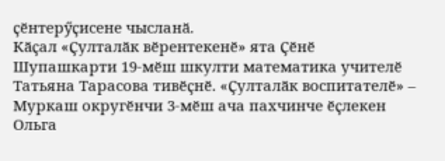ҫӗнтерӳҫисене чысланӑ.
Кӑҫал «Ҫулталӑк вӗрентекенӗ» ята Ҫӗнӗ Шупашкарти 19-мӗш шкулти математика учителӗ Татьяна Тарасова тивӗҫнӗ. «Ҫулталӑк воспитателӗ» – Муркаш округӗнчи 3-мӗш ача пахчинче ӗҫлекен Ольга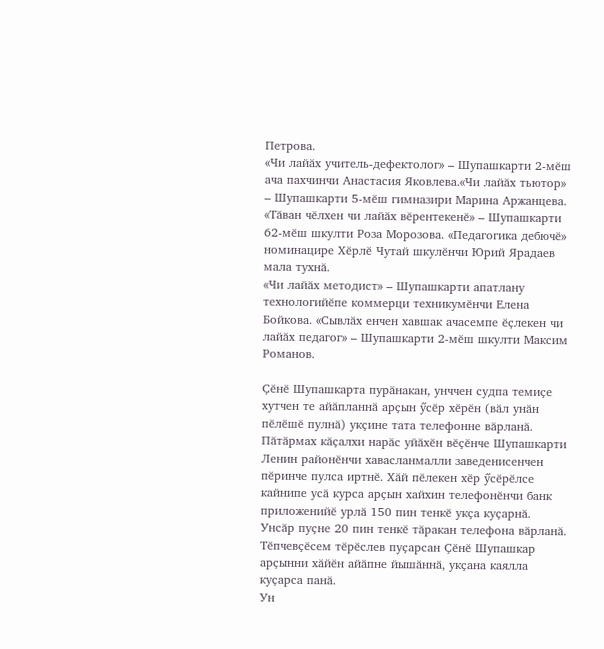Петрова.
«Чи лайӑх учитель-дефектолог» – Шупашкарти 2-мӗш ача пахчинчи Анастасия Яковлева.«Чи лайӑх тьютор» – Шупашкарти 5-мӗш гимназири Марина Аржанцева. «Тӑван чӗлхен чи лайӑх вӗрентекенӗ» – Шупашкарти 62-мӗш шкулти Роза Морозова. «Педагогика дебючӗ» номинацире Хӗрлӗ Чутай шкулӗнчи Юрий Ярадаев мала тухнӑ.
«Чи лайӑх методист» – Шупашкарти апатлану технологийӗпе коммерци техникумӗнчи Елена Бойкова. «Сывлӑх енчен хавшак ачасемпе ӗҫлекен чи лайӑх педагог» – Шупашкарти 2-мӗш шкулти Максим Романов.

Ҫӗнӗ Шупашкарта пурӑнакан, унччен судпа темиҫе хутчен те айӑпланнӑ арҫын ӳсӗр хӗрӗн (вӑл унӑн пӗлӗшӗ пулнӑ) укҫине тата телефонне вӑрланӑ.
Пӑтӑрмах кӑҫалхи нарӑс уйӑхӗн вӗҫӗнче Шупашкарти Ленин районӗнчи хавасланмалли заведенисенчен пӗринче пулса иртнӗ. Хӑй пӗлекен хӗр ӳсӗрӗлсе кайнипе усӑ курса арҫын хайхин телефонӗнчи банк приложенийӗ урлӑ 150 пин тенкӗ укҫа куҫарнӑ. Унсӑр пуҫне 20 пин тенкӗ тӑракан телефона вӑрланӑ.
Тӗпчевҫӗсем тӗрӗслев пуҫарсан Ҫӗнӗ Шупашкар арҫынни хӑйӗн айӑпне йышӑннӑ, укҫана каялла куҫарса панӑ.
Ун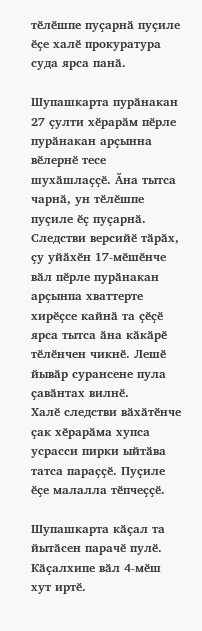тӗлӗшпе пуҫарнӑ пуҫиле ӗҫе халӗ прокуратура суда ярса панӑ.

Шупашкарта пурӑнакан 27 ҫулти хӗрарӑм пӗрле пурӑнакан арҫынна вӗлернӗ тесе шухӑшлаҫҫӗ. Ӑна тытса чарнӑ, ун тӗлӗшпе пуҫиле ӗҫ пуҫарнӑ.
Следстви версийӗ тӑрӑх, ҫу уйӑхӗн 17-мӗшӗнче вӑл пӗрле пурӑнакан арҫынпа хваттерте хирӗҫсе кайнӑ та ҫӗҫӗ ярса тытса ӑна кӑкӑрӗ тӗлӗнчен чикнӗ. Лешӗ йывӑр сурансене пула ҫавӑнтах вилнӗ.
Халӗ следстви вӑхӑтӗнче ҫак хӗрарӑма хупса усрасси пирки ыйтӑва татса параҫҫӗ. Пуҫиле ӗҫе малалла тӗпчеҫҫӗ.

Шупашкарта кӑҫал та йытӑсен парачӗ пулӗ. Кӑҫалхипе вӑл 4-мӗш хут иртӗ.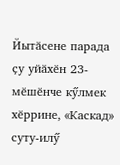Йытӑсене парада ҫу уйӑхӗн 23-мӗшӗнче кӳлмек хӗррине, «Каскад» суту-илӳ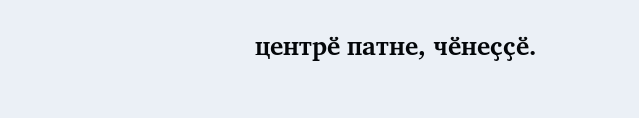центрӗ патне, чӗнеҫҫӗ.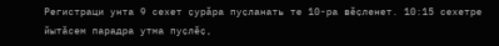Регистраци унта 9 сехет ҫурӑра пуҫланать те 10-ра вӗҫленет. 10:15 сехетре йытӑсем парадра утма пуҫлӗҫ,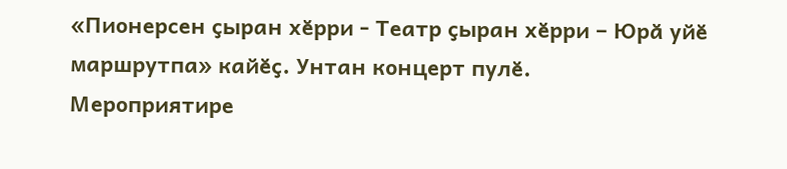«Пионерсен ҫыран хӗрри - Театр ҫыран хӗрри – Юрӑ уйӗ маршрутпа» кайӗҫ. Унтан концерт пулӗ.
Мероприятире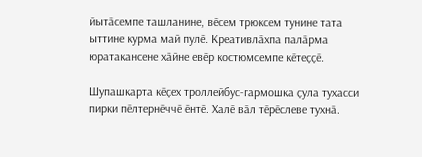йытӑсемпе ташланине, вӗсем трюксем тунине тата ыттине курма май пулӗ. Креативлӑхпа палӑрма юратакансене хӑйне евӗр костюмсемпе кӗтеҫҫӗ.

Шупашкарта кӗҫех троллейбус-гармошка ҫула тухасси пирки пӗлтернӗччӗ ӗнтӗ. Халӗ вӑл тӗрӗслеве тухнӑ.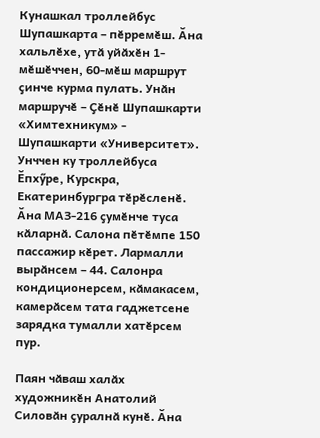Кунашкал троллейбус Шупашкарта – пӗрремӗш. Ӑна хальлӗхе, утӑ уйӑхӗн 1-мӗшӗччен, 60-мӗш маршрут ҫинче курма пулать. Унӑн маршручӗ – Ҫӗнӗ Шупашкарти «Химтехникум» - Шупашкарти «Университет».
Унччен ку троллейбуса Ӗпхӳре, Курскра, Екатеринбургра тӗрӗсленӗ. Ӑна МАЗ-216 ҫумӗнче туса кӑларнӑ. Салона пӗтӗмпе 150 пассажир кӗрет. Лармалли вырӑнсем – 44. Салонра кондиционерсем, кӑмакасем, камерӑсем тата гаджетсене зарядка тумалли хатӗрсем пур.

Паян чӑваш халӑх художникӗн Анатолий Силовӑн ҫуралнӑ кунӗ. Ӑна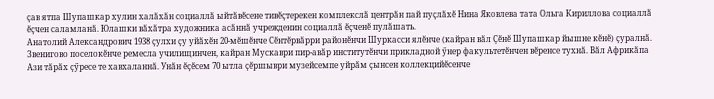ҫав ятпа Шупашкар хулин халӑхӑн социаллӑ ыйтӑвӗсене тивӗҫтерекен комплекслӑ центрӑн пай пуҫлӑхӗ Нина Яковлева тата Ольга Кириллова социаллӑ ӗҫчен саламланӑ. Юлашки вӑхӑтра художника асӑннӑ учрежденин социаллӑ ӗҫченӗ пулӑшать.
Анатолий Александрович 1938 ҫулхи ҫу уйӑхӗн 20-мӗшӗнче Сӗнтӗрвӑрри районӗнчи Шуркасси ялӗнче (кайран вӑл Ҫӗнӗ Шупашкар йышне кӗнӗ) ҫуралнӑ. Звенигово поселокӗнче ремесла училищинчен, кайран Мускаври пир-авӑр институтӗнчи прикладной ӳнер факультетӗнчен вӗренсе тухнӑ. Вӑл Африкӑпа Ази тӑрӑх ҫӳресе те хавхаланнӑ. Унӑн ӗҫӗсем 70 ытла ҫӗршыври музейсемпе уйрӑм ҫынсен коллекцийӗсенче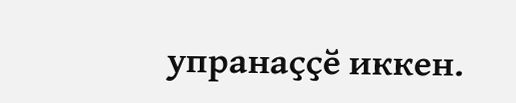упранаҫҫӗ иккен.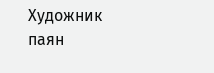Художник паян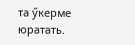та ӳкерме юратать.